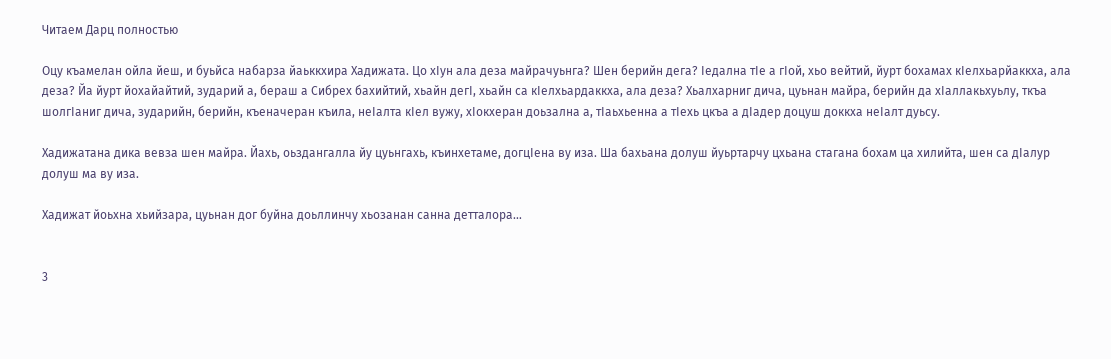Читаем Дарц полностью

Оцу къамелан ойла йеш, и буьйса набарза йаьккхира Хадижата. Цо хIун ала деза майрачуьнга? Шен берийн дега? Iедална тIе а гIой, хьо вейтий, йурт бохамах кIелхьарйаккха, ала деза? Йа йурт йохайайтий, зударий а, бераш а Сибрех бахийтий, хьайн дегI, хьайн са кIелхьардаккха, ала деза? Хьалхарниг дича, цуьнан майра, берийн да хIаллакьхуьлу, ткъа шолгIаниг дича, зударийн, берийн, къеначеран къила, неIалта кIел вужу, хIокхеран доьзална а, тIаьхьенна а тIехь цкъа а дIадер доцуш доккха неIалт дуьсу.

Хадижатана дика вевза шен майра. Йахь, оьздангалла йу цуьнгахь, къинхетаме, догцIена ву иза. Ша бахьана долуш йуьртарчу цхьана стагана бохам ца хилийта, шен са дIалур долуш ма ву иза.

Хадижат йоьхна хьийзара, цуьнан дог буйна доьллинчу хьозанан санна детталора…


3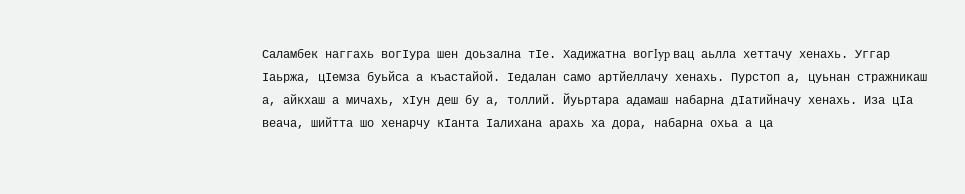Саламбек наггахь вогIура шен доьзална тIе. Хадижатна вoгIyp вац аьлла хеттачу хенахь. Уггар Iаьржа, цIемза буьйса а къастайой. Iедалан само артйеллачу хенахь. Пурстоп а, цуьнан стражникаш а, айкхаш а мичахь, хIун деш бу а, толлий. Йуьртара адамаш набарна дIатийначу хенахь. Иза цIа веача, шийтта шо хенарчу кIанта Iалихана арахь ха дора, набарна охьа а ца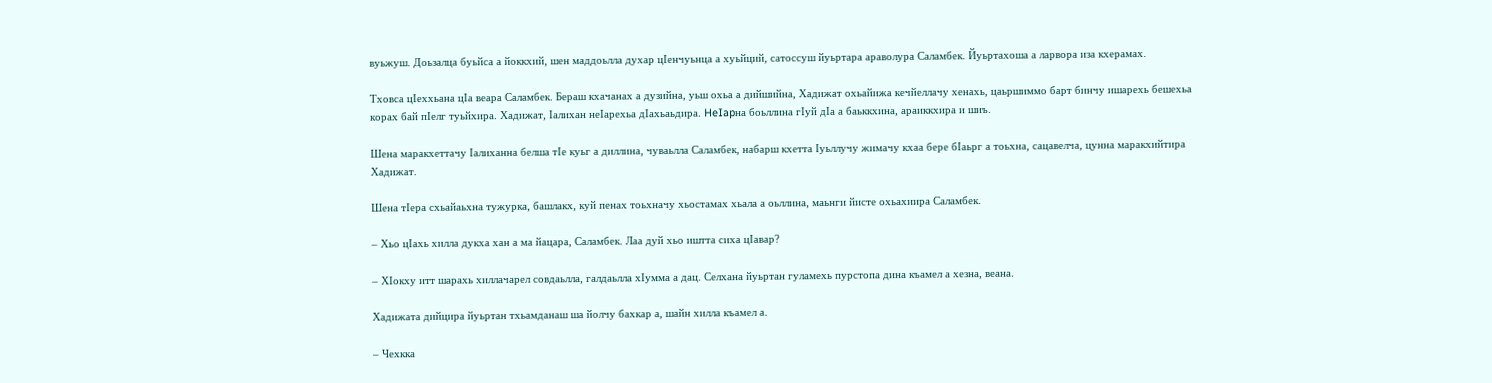вуьжуш. Доьзалца буьйса а йоккхий, шен маддоьлла духар цIенчуьнца а хуьйций, сатоссуш йуьртара араволура Саламбек. Йуьртахоша а ларвора иза кхерамах.

Тховса цIеххьана цIа веара Саламбек. Бераш кхачанах а дузийна, уьш охьа а дийшийна, Хадижат охьайижа кечйеллачу хенахь, цаьршиммо барт бинчу ишарехь бешехьа корах бай пIелг туьйхира. Хадижат, Iалихан неIарехьа дIахьаьдира. HeIapнa боьллина гIуй дIа а баьккхина, араиккхира и шиъ.

Шена маракхеттачу Iалиханна белша тIе куьг а диллина, чуваьлла Саламбек, набарш кхетта Iуьллучу жимачу кхаа бере бIаьрг а тоьхна, сацавелча, цунна маракхийтира Хадижат.

Шена тIера схьайаьхна тужурка, башлакх, куй пенах тоьхначу хьостамах хьала а оьллина, маьнги йисте охьахиира Саламбек.

– Хьо цIахь хилла дукха хан а ма йацара, Саламбек. Лaa дуй хьо иштта сиха цIавар?

– ХIокху итт шарахь хиллачарел совдаьлла, галдаьлла хIумма а дац. Селхана йуьртан гуламехь пурстопа дина къамел а хезна, веана.

Хадижата дийцира йуьртан тхьамданаш ша йолчу бахкар а, шайн хилла къамел а.

– Чехкка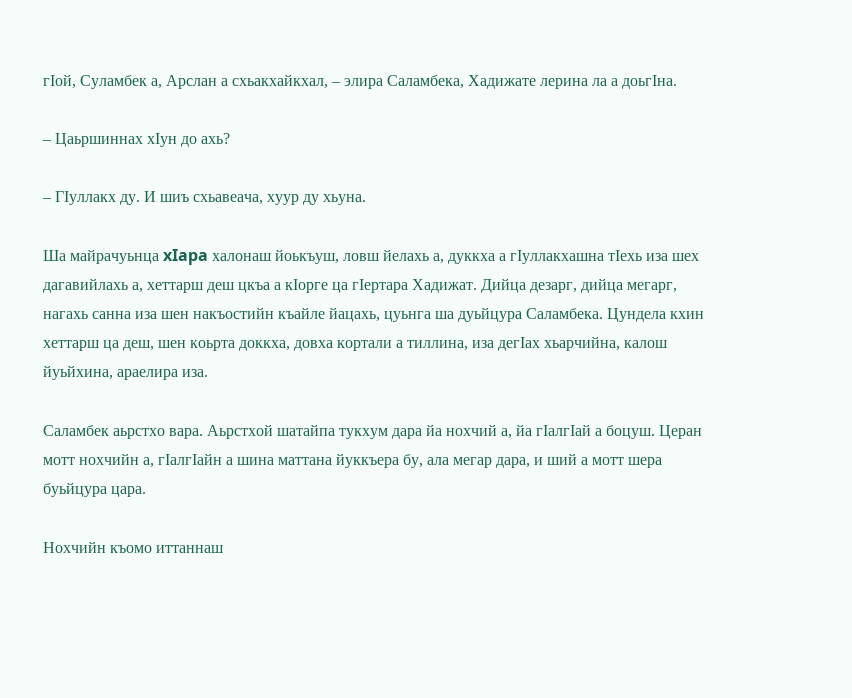гIой, Суламбек а, Арслан а схьакхайкхал, – элира Саламбека, Хадижате лерина ла а доьгIна.

– Цаьршиннах хIун до ахь?

– ГIуллакх ду. И шиъ схьавеача, хуур ду хьуна.

Ша майрачуьнца xIapa халонаш йоькъуш, ловш йелахь а, дуккха а гIуллакхашна тIехь иза шех дагавийлахь а, хеттарш деш цкъа а кIорге ца гIертара Хадижат. Дийца дезарг, дийца мегарг, нагахь санна иза шен накъостийн къайле йацахь, цуьнга ша дуьйцура Саламбека. Цундела кхин хеттарш ца деш, шен коьрта доккха, довха кортали а тиллина, иза дегIах хьарчийна, калош йуьйхина, араелира иза.

Саламбек аьрстхо вара. Аьрстхой шатайпа тукхум дара йа нохчий а, йа гIалгIай а боцуш. Церан мотт нохчийн а, гIалгIайн а шина маттана йуккъера бу, ала мегар дара, и ший а мотт шера буьйцура цара.

Нохчийн къомо иттаннаш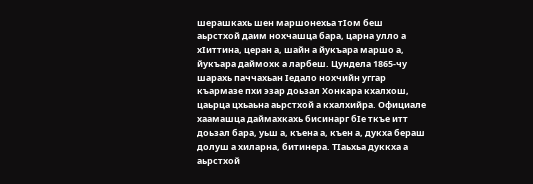шерашкахь шен маршонехьа тIом беш аьрстхой даим нохчашца бара, царна улло а хIиттина, церан а, шайн а йукъара маршо а, йукъара даймохк а ларбеш. Цундела 1865-чу шарахь паччахьан Iедало нохчийн уггар къармазе пхи эзар доьзал Хонкара кхалхош, цаьрца цхьаьна аьрстхой а кхалхийра. Официале хаамашца даймахкахь бисинарг бIе ткъе итт доьзал бара, уьш а, къена а, къен а, дукха бераш долуш а хиларна, битинера. ТIаьхьа дуккха а аьрстхой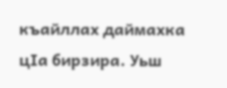къайллах даймахка цIа бирзира. Уьш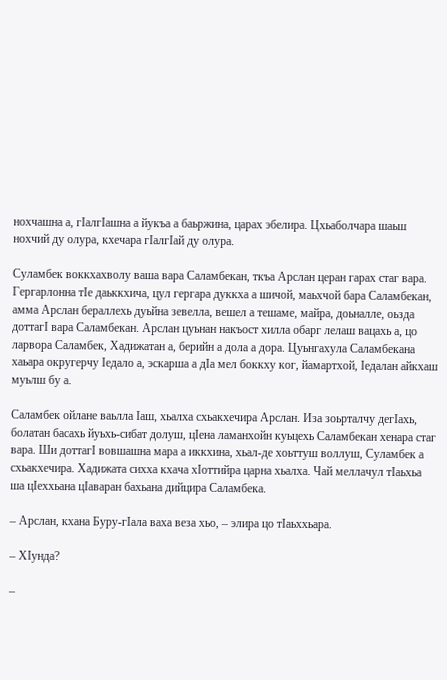нохчашна а, гIалгIашна а йукъа а баьржина, царах эбелира. Цхьаболчара шаьш нохчий ду олура, кхечара гIалгIай ду олура.

Суламбек воккхахволу ваша вара Саламбекан, ткъа Арслан церан гарах стаг вара. Гергарлонна тIе даьккхича, цул гергара дуккха а шичой, маьхчой бара Саламбекан, амма Арслан бераллехь дуьйна зевелла, вешел а тешаме, майра, доьналле, оьзда доттагI вара Саламбекан. Арслан цуьнан накъост хилла обарг лелаш вацахь а, цо ларвора Саламбек, Хадижатан а, берийн а дола а дора. Цуьнгахула Саламбекана хаьара округерчу Iедало а, эскарша а дIа мел боккху ког, йамартхой, Iедалан айкхаш муьлш бу а.

Саламбек ойлане ваьлла Iаш, хьалха схьакхечира Арслан. Иза зоьрталчу дегIахь, болатан басахь йуьхь-сибат долуш, цIена ламанхойн куьцехь Саламбекан хенара стаг вара. Ши доттагI вовшашна мара а иккхина, хьал-де хоьттуш воллуш, Суламбек а схьакхечира. Хадижата сихха кхача хIоттийра царна хьалха. Чай меллачул тIаьхьа ша цIеххьана цIаваран бахьана дийцира Саламбека.

– Арслан, кхана Буру-гIала ваха веза хьо, – элира цо тIаьххьара.

– ХIунда?

–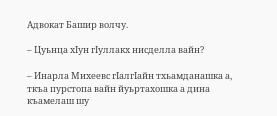Адвокат Башир волчу.

– Цуьнца хIун гIуллакх нисделла вайн?

– Инарла Михеевс гIалгIайн тхьамданашка а, ткъа пурстопа вайн йуьртахошка а дина къамелаш шу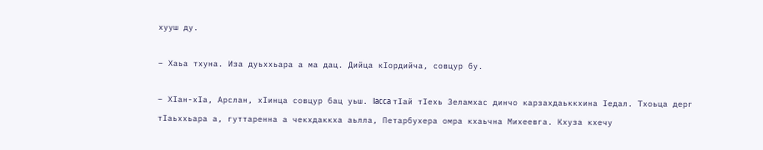хууш ду.

– Хаьа тхуна. Иза дуьххьара а ма дац. Дийца кIордийча, совцур бу.

– ХIан-хIа, Арслан, хIинца совцур бац уьш. Iacca тIай тIехь Зеламхас динчо карзахдаьккхина Iедал. Тхоьца дерг тIаьххьара а, гуттаренна а чекхдаккха аьлла, Петарбухера омра кхаьчна Михеевга. Кхуза кхечу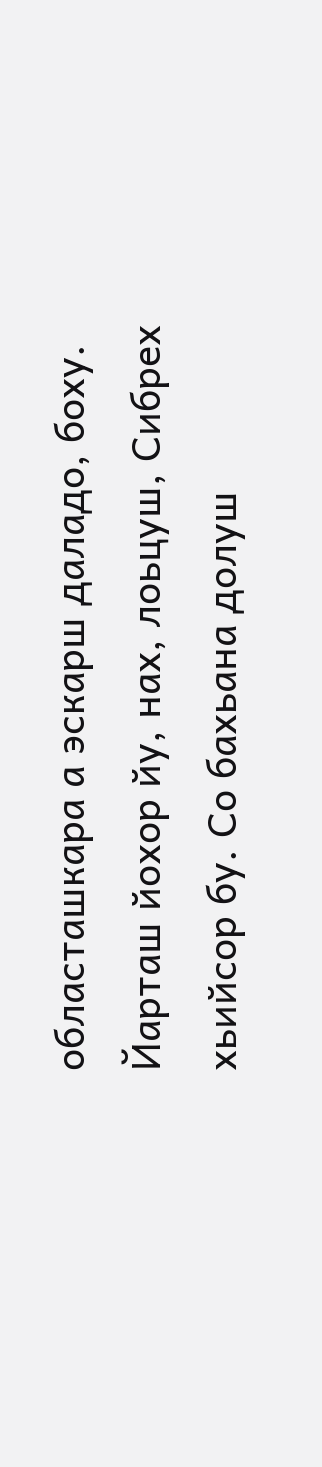областашкара а эскарш даладо, боху. Йарташ йохор йу, нах, лоьцуш, Сибрех хьийсор бу. Со бахьана долуш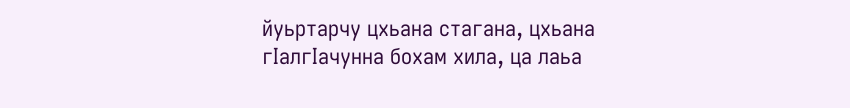йуьртарчу цхьана стагана, цхьана гIалгIачунна бохам хила, ца лаьа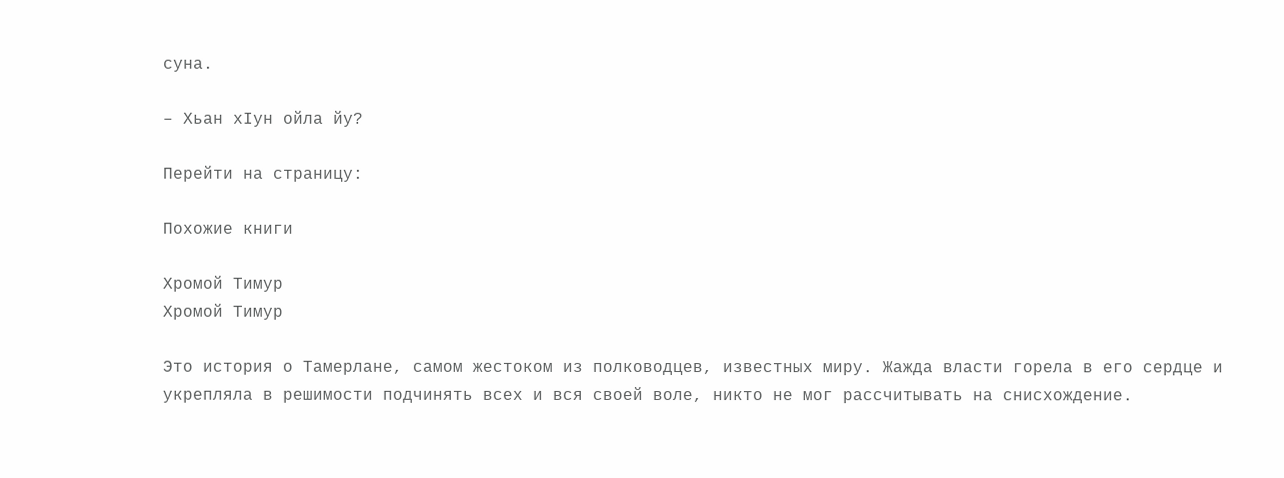суна.

– Хьан хIун ойла йу?

Перейти на страницу:

Похожие книги

Хромой Тимур
Хромой Тимур

Это история о Тамерлане, самом жестоком из полководцев, известных миру. Жажда власти горела в его сердце и укрепляла в решимости подчинять всех и вся своей воле, никто не мог рассчитывать на снисхождение.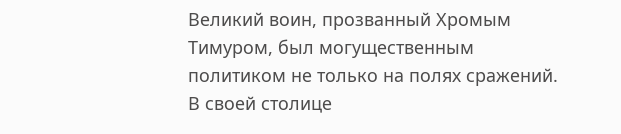Великий воин, прозванный Хромым Тимуром, был могущественным политиком не только на полях сражений. В своей столице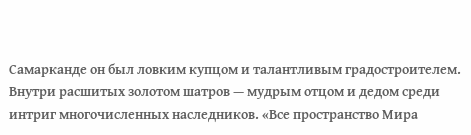Самарканде он был ловким купцом и талантливым градостроителем. Внутри расшитых золотом шатров — мудрым отцом и дедом среди интриг многочисленных наследников. «Все пространство Мира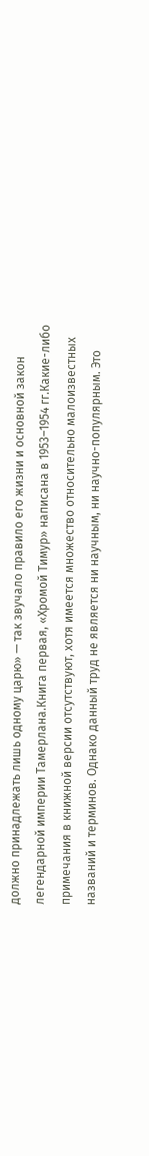должно принадлежать лишь одному царю» — так звучало правило его жизни и основной закон легендарной империи Тамерлана.Книга первая, «Хромой Тимур» написана в 1953–1954 гг.Какие-либо примечания в книжной версии отсутствуют, хотя имеется множество относительно малоизвестных названий и терминов. Однако данный труд не является ни научным, ни научно-популярным. Это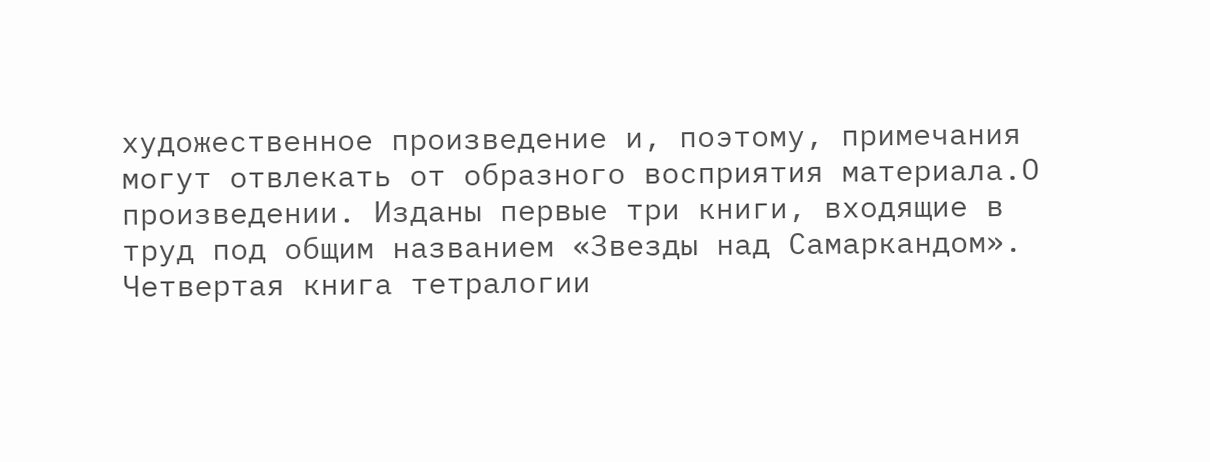художественное произведение и, поэтому, примечания могут отвлекать от образного восприятия материала.О произведении. Изданы первые три книги, входящие в труд под общим названием «Звезды над Самаркандом». Четвертая книга тетралогии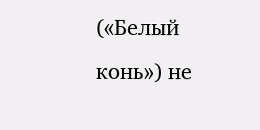(«Белый конь») не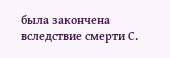была закончена вследствие смерти С.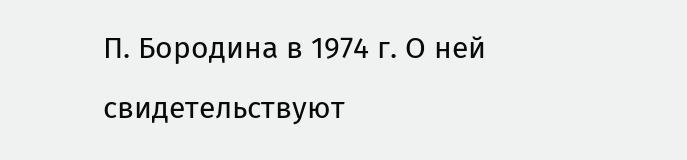П. Бородина в 1974 г. О ней свидетельствуют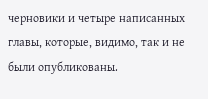черновики и четыре написанных главы, которые, видимо, так и не были опубликованы.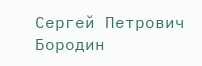Сергей Петрович Бородин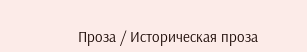Проза / Историческая проза